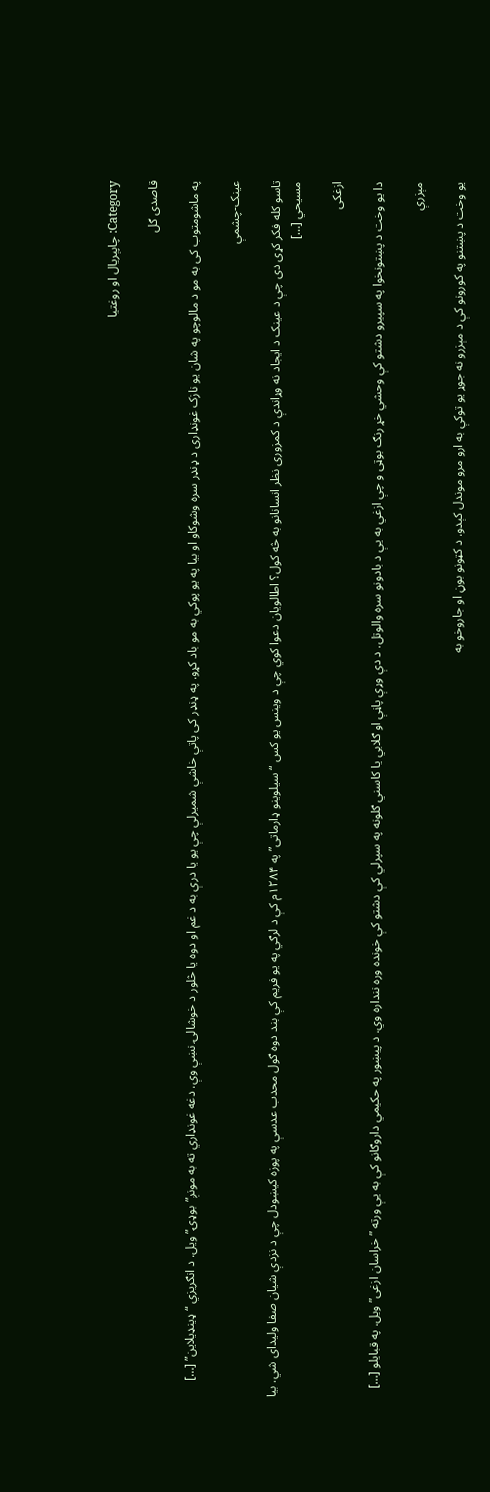Category: چاپېريال او روغتيا

قاصدی ګل

په ماشومتوب کی به مو د مالوچو په شان یو نازک غونډاری د ډنډر سره وشوکاو او بیا په یو پوکي به مو باد کړو. په ډنډر کی پاتې خاشې شمیرلې چې یو یا درې به د غم او دوه یا څلور د خوشالۍ نښې وې. دغه غونډاري ته به مونږ”بوډۍ” ویل. د انګریزي “ډینډیلاین” […]

عینک-چشمې

تاسو کله فکر کړی دی چې د عینک د ایجاد نه وړاندې د کمزوری نظر انسانانو به څه کول؟ اطالویان دعوا کوي چې د وینس یو کس “سیلوینو ډارماتی” په ۱۲۸۴م کې د لرګي په یو فریم کې بند دوه ګول محدب عدسې په پوزه کیښودل چې د نزدې شیان صفا ولیدای شي. بیا مسیحي […]

ازغکی

دا یو وخت د پښتونخوا په سپیرو دشتو کې وحشي خړ رنګ بوټی و چې ازغي به يې د بادونو سره والوتل. د دې وړې پاڼې او ګلابي یا کاسني ګلونه په سپرلي کې دشتو کې خونده وره ننداره وي. د پیښور په حکیمي داروګانو کې به يې ورته ” خراسان ازغی” ویل. په قبایلو […]

مېزرې

يو وخت د پښتنو په کورونو کې د مېزرو نه جوړ يو توکې به ارو مرو موندل کېدو. د کټونو بوڼ او جاروخو به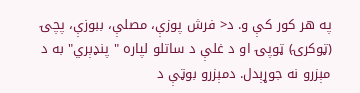په هر کور کې و. د< فرش پوزې، مصلې، ببوزې، پچۍ (ټوکرۍ) ټوپۍ او د غلې د ساتلو لپاره " پنډېري" به د مېزرو نه جوړېدل. دمېزرو بوټې د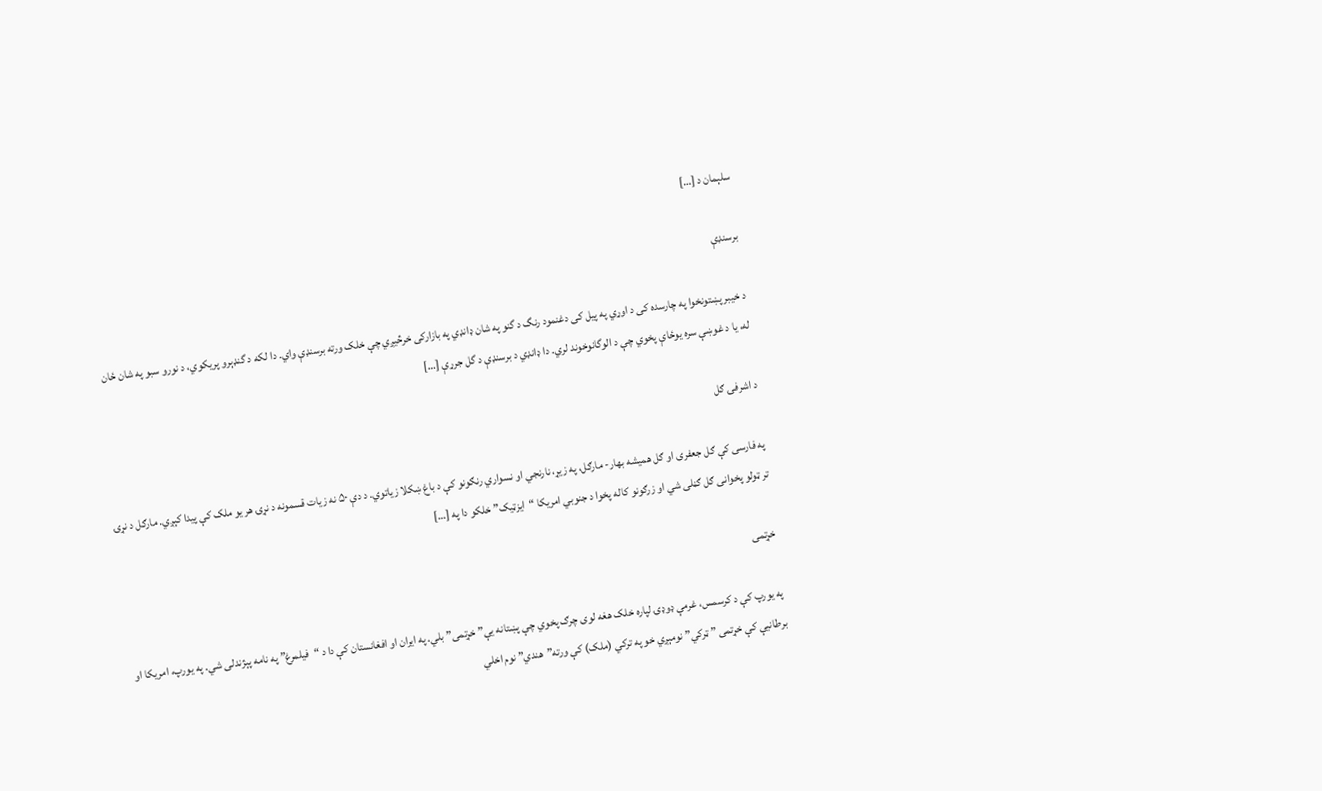سلېمان د […]

برسنډې

د خيبر پښتونخوا په چارسده کی د اوړي په پيل کی دغنمود رنگ د گنو په شان ډانډي په بازارکی خرڅيږي چې خلک ورته برسنډې واي. دا لکه د گنډېرو پريکوي، د نورو سبو په شان ځان له، يا د غوښې سره يوځاې پخوي چې د الوگانوخوند لري. دا ډانډي د برسنډې د گل جرړې […]

د اشرفۍ ګل

په فارسی کې ګل جعفری او ګل همیشه بهار- مارګل، په زیړ، نارنجي او نسواري رنګونو کې د باغ ښکلا زیاتوي. د دې ۵۰ نه زیات قسمونه د نړۍ هر یو ملک کې پیدا کېږي. مارګل د نړۍ تر ټولو پخوانی ګل ګڼلی شي او زرګونو کاله پخوا د جنوبي امریکا “ایزټیک” خلکو دا په […]

خړتمی

په یورپ کې د کرسمس، غرمې ډوډۍ لپاره خلک هغه لوی چرګ پخوي چې پښتانه يې” خړتمی” بلي. په ایران او افغانستان کې دا د “فیلمرغ” په نامه پېژندلی شي. په یورپ، امریکا او برطانیې کې خړتمی ” ټرکي” نومېږي خو په ترکي (ملک) کې ورته”هندي” نوم اخلي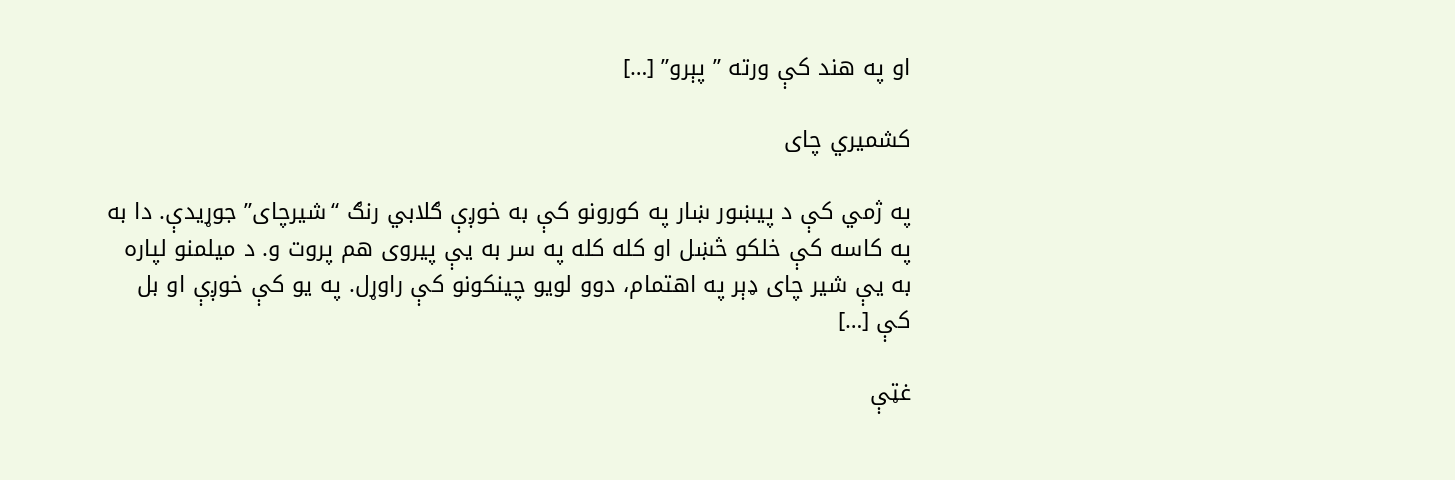او په هند کې ورته ” پېرو” […]

کشمیري چای

په ژمي کې د پیښور ښار په کورونو کې به خوږې ګلابي رنګ “شیرچای” جوړیدې. دا به په کاسه کې خلکو څښل او کله کله په سر به يې پیروی هم پروت و. د میلمنو لپاره به يې شیر چای ډېر په اهتمام، دوو لویو چینکونو کې راوړل. په یو کې خوږې او بل کې […]

غټې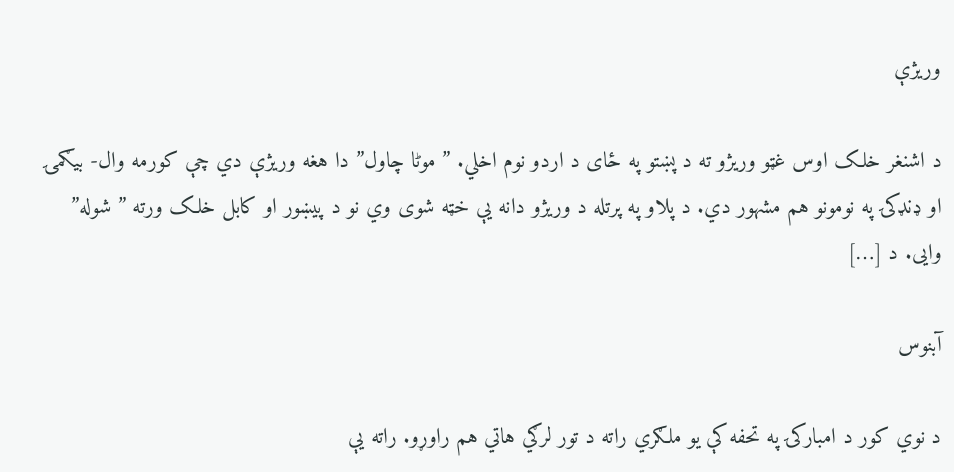وریژې

د اشنغر خلک اوس غټو وریژو ته د پښتو په ځای د اردو نوم اخلي. ” موٹا چاول” دا هغه وریژې دي چې کورمه وال- بیګمۍ او ډنډکۍ په نومونو هم مشهور دي. د پلاو په پرتله د وریژو دانه يې خټه شوی وي نو د پیښور او کابل خلک ورته ” شوله” وایی. د […]

آبنوس

د نوي کور د امبارکۍ په تحفه کې یو ملګري راته د تور لرګي هاتي هم راوړو. راته يې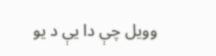وویل چې دا يې د یو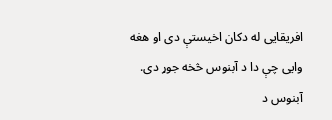افریقایی له دکان اخیستې دی او هغه وایی چې دا د آبنوس څخه جوړ دی. آبنوس د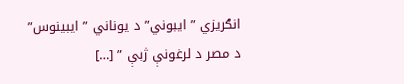انګریزي ” ایبوني” د یوناني ” ایبینوس” د مصر د لرغونې ژبې ” […]